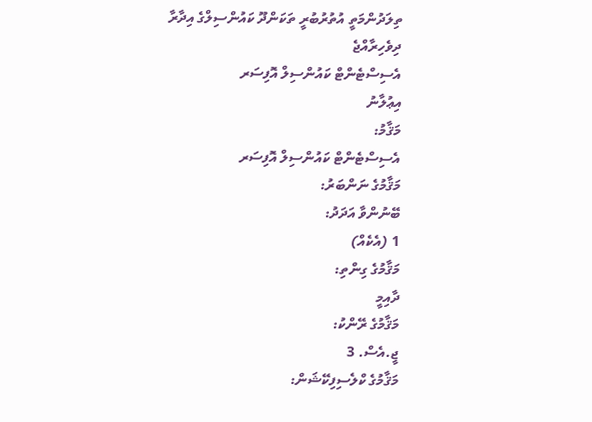ތިލަދުންމަތީ އުތުރުބުރީ ތަކަންދޫ ކައުންސިލްގެ އިދާރާ
ދިވެހިރާއްޖެ
އެސިސްޓެންޓް ކައުންސިލް އޮފިސަރ
އިޢުލާނު
މަޤާމު:
އެސިސްޓެންޓް ކައުންސިލް އޮފިސަރ
މަޤާމުގެ ނަންބަރު:
ބޭނުންވާ އަދަދު:
1 (އެކެއް)
މަޤާމުގެ ގިންތި:
ދާއިމީ
މަޤާމުގެ ރޭންކު:
ޖީ.އެސް. 3
މަޤާމުގެ ކްލެސިފިކޭޝަން: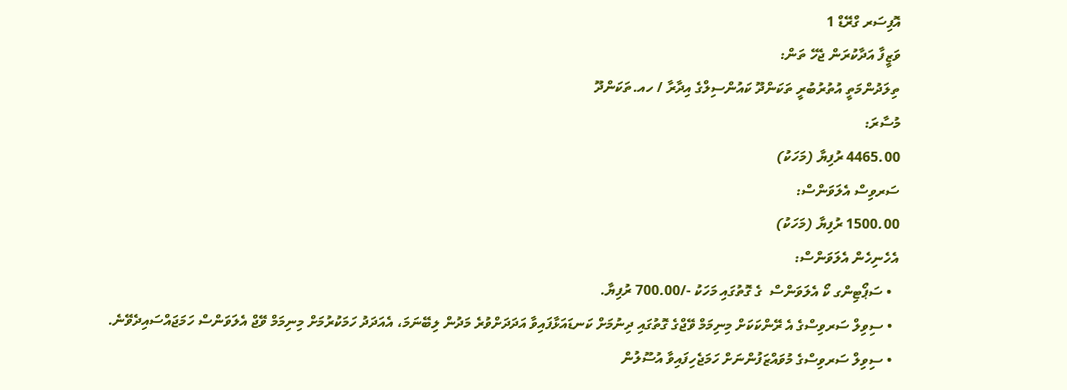އޮފިސަރ ގްރޭޑް 1
ވަޒީފާ އަދާކުރަން ޖެހޭ ތަން:
ތިލަދުންމަތީ އުތުރުބުރީ ތަކަންދޫ ކައުންސިލްގެ އިދާރާ / ހއ.ތަކަންދޫ
މުސާރަ:
4465.00 ރުފިޔާ (މަހަކު)
ސަރވިސް އެލަވަންސް:
1500.00 ރުފިޔާ (މަހަކު)
އެހެނިހެން އެލަވަންސް:
  • ސަޕޯޓިންގ ކޯ އެލަވަންސް  ގެ ގޮތުގައި މަހަކު -/700.00 ރުފިޔާ.
  • ސިވިލް ސަރވިސްގެ އެ ރޭންކަކަށް މިނިމަމް ވޭޖްގެ ގޮތުގައި ދިނުމަށް ކަނޑައަޅާފައިވާ އަދަދަށްވުރެ މަދުން ލިބޭނަމަ، އެއަދަދު ހަމަކުރުމަށް މިނިމަމް ވޭޖް އެލަވަންސް ހަމަޖައްސައިދެވޭނެ.
  • ސިވިލް ސަރވިސްގެ މުވައްޒަފުންނަށް ހަމަޖެހިފައިވާ އުސޫލުން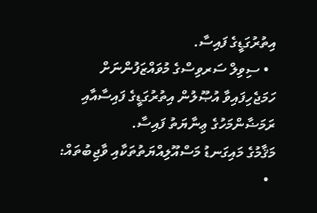އިތުރުގަޑީގެ ފައިސާ.
  • ސިވިލް ސަރވިސްގެ މުވައްޒަފުންނަށް ހަމަޖެހިފައިވާ އުޞޫލުން އިތުރުގަޑީގެ ފައިސާއާއި ރަމަޟާންމަހުގެ ޢިނާޔަތު ފައިސާ.
މަޤާމުގެ މައިގަނޑު މަސްއޫލިއްޔަތުތަކާއި ވާޖިބުތައް:
  •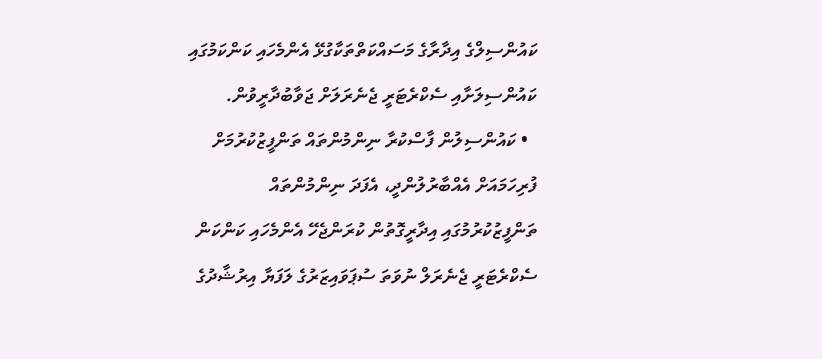ކައުންސިލްގެ އިދާރާގެ މަސައްކަތްތަކާގުޅޭ އެންމެހައި ކަންކަމުގައި ކައުންސިލަށާއި ސެކްރެޓަރީ ޖެނެރަލަށް ޖަވާބުދާރީވުން.
  • ކައުންސިލުން ފާސްކުރާ ނިންމުންތައް ތަންފީޒުކުރުމަށް ފުރިހަމައަށް އެއްބާރުލުންދީ، އެފަދަ ނިންމުންތައް ތަންފީޒުކުރުމުގައި އިދާރީގޮތުން ކުރަންޖެހޭ އެންމެހައި ކަންކަން ސެކްރެޓަރީ ޖެނެރަލް ނުވަތަ ސުޕަވައިޒަރުގެ ލަފަޔާ އިރުޝާދުގެ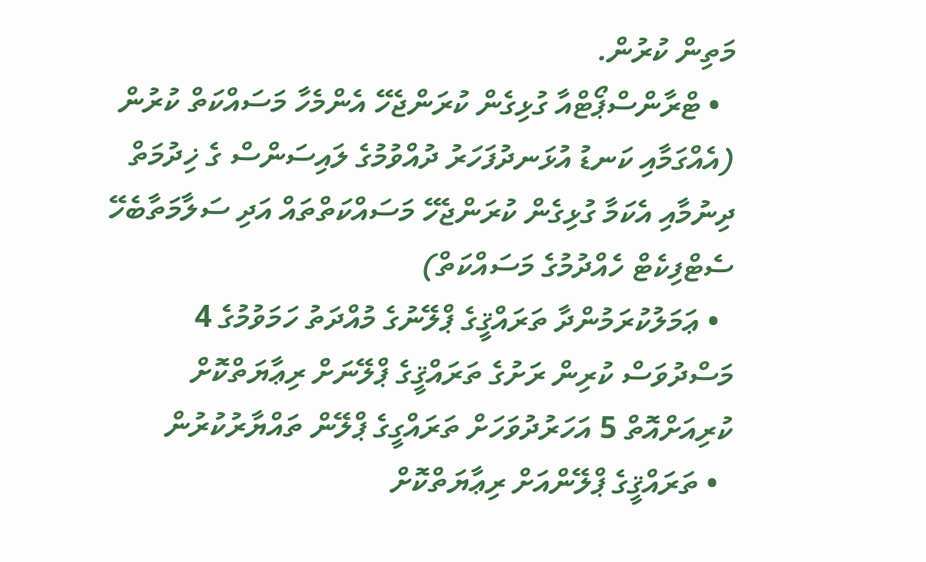މަތިން ކުރުން.
  • ޓްރާންސްޕޯޓްއާ ގުޅިގެން ކުރަންޖެހޭ އެންމެހާ މަސައްކަތް ކުރުން (އެއްގަމާއި ކަނޑު އުޅަނދުފަހަރު ދުއްވުމުގެ ލައިސަންސް ގެ ޚިދުމަތް ދިނުމާއި އެކަމާ ގުޅިގެން ކުރަންޖެހޭ މަސައްކަތްތައް އަދި ސަލާމަތާބެހޭ ސެޓްފިކެޓް ހެއްދުމުގެ މަސައްކަތް)
  • ޢަމަލުކުރަމުންދާ ތަރައްޤީގެ ޕްލޭނުގެ މުއްދަތު ހަމަވުމުގެ 4 މަސްދުވަސް ކުރިން ރަށުގެ ތަރައްޤީގެ ޕްލޭނަށް ރިޢާޔަތްކޮށް ކުރިއަށްއޮތް 5 އަހަރުދުވަހަށް ތަރައްގީގެ ޕްލޭން ތައްޔާރުކުރުން
  • ތަރައްޤީގެ ޕްލޭންއަށް ރިޢާޔަތްކޮށް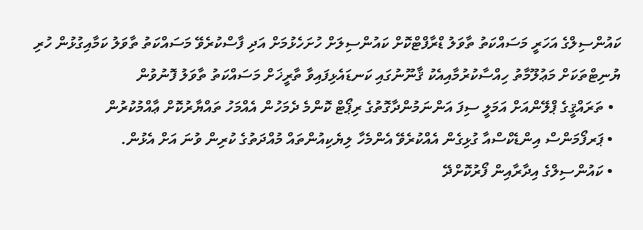ކައުންސިލްގެ އަހަރީ މަސައްކަތު ތާވަލު ޑްރާފްޓްކޮށް ކައުންސިލަށް ހުށަހެޅުމަށް އަދި ފާސްކުރެވޭ މަސައްކަތު ތާވަލު ކަމާއިގުޅުން ހުރި ޔުނިޓްތަކަށް މަޢުލޫމާތު ހިއްސާކުރުމާއިއެކު ޤާނޫނުގައި ކަނޑައެޅިފައިވާ ތާރީޚަށް މަސައްކަތު ތާވަލު ފޮނުވުން
  • ތަރައްޤީގެ ޕްލޭންއަށް އަމަލީ ސިފަ އަންނަމުންދާގޮތުގެ ރިޕޯޓް ކޮންމެ ދެމަހުން އެއްމަހު ތައްޔާރުކޮށް ޢާއްމުކުރުން
  • ޕަރފޯމަންސް އިންޑެކްސްއާ ގުޅިގެން އެއްކުރެވޭ އެންމެހާ ލިޔެކިއުންތައް މުއްދަތުގެ ކުރިން ވުނަ އަށް އެޅުން.
  • ކައުންސިލްގެ އިދާރާއިން ފޯރުކޮށްދޭ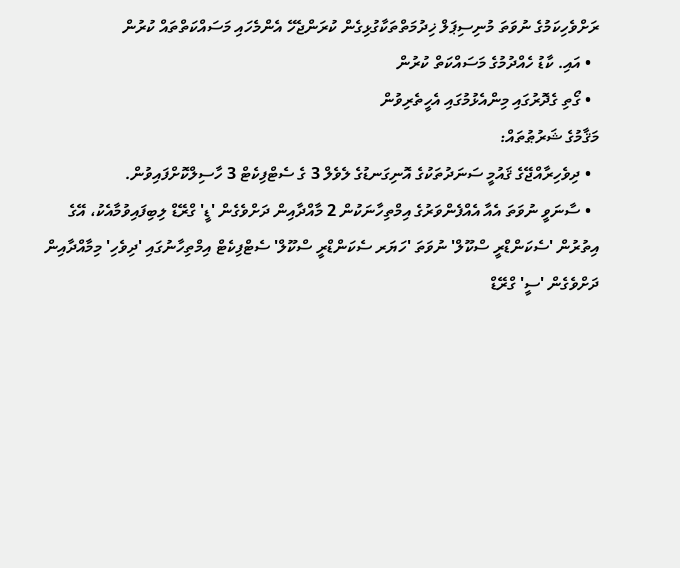ރަށްވެހިކަމުގެ ނުވަތަ މުނިސިޕަލް ޚިދުމަތްތަކާގުޅިގެން ކުރަންޖެހޭ އެންމެހައި މަސައްކަތްތައް ކުރުން
  • އައި. ކާޑު ހެއްދުމުގެ މަސައްކަތް ކުރުން
  • ގޯތި ގެދޮރުގައި މިންއެޅުމުގައި އެހީތެރިވުން
މަޤާމުގެ ޝަރުޠުތައް:
  • ދިވެހިރާއްޖޭގެ ޤައުމީ ސަނަދުތަކުގެ އޮނިގަނޑުގެ ލެވެލް 3 ގެ ސެޓްފިކެޓް 3 ހާސިލްކޮށްފައިވުން.
  • ސާނަވީ ނުވަތަ އެއާ އެއްފެންވަރުގެ އިމްތިހާނަކުން 2 މާއްދާއިން ދަށްވެގެން 'ޑީ' ގްރޭޑް ލިބިފައިވުމާއެކު، އޭގެ އިތުރުން 'ސެކަންޑްރީ ސްކޫލް' ނުވަތަ 'ހަޔަރ ސެކަންޑްރީ ސްކޫލް' ސެޓްފިކެޓް އިމްތިހާނުގައި 'ދިވެހި' މިމާއްދާއިން ދަށްވެގެން 'ސީ' ގްރޭޑް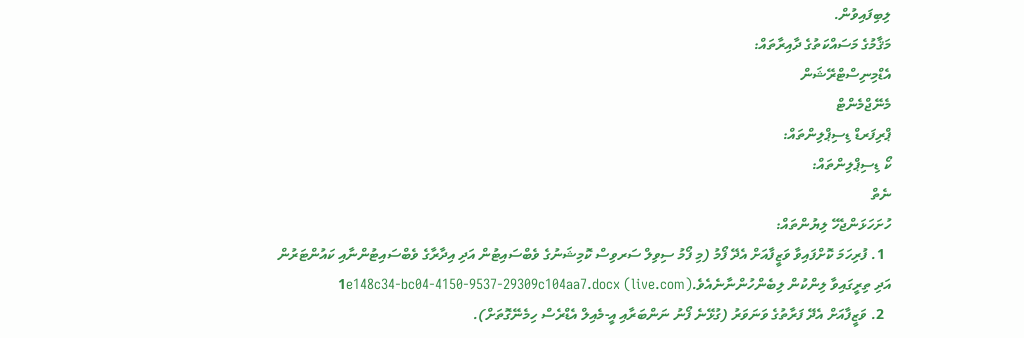ލިބިފައިވުން.
މަޤާމުގެ މަސައްކަތުގެ ދާއިރާތައް:
އެޑްމިނިސްޓްރޭޝަން
މެނޭޖްމެންޓް
ޕްރިފަރޑް ޑިސިޕްލިންތައް:
ކޯ ޑިސިޕްލިންތައް:
ނެތް
ހުށަހަޅަންޖެހޭ ލިޔުންތައް:
  1. ފުރިހަމަ ކޮށްފައިވާ ވަޒީފާއަށް އެދޭ ފޯމު (މި ފޯމު ސިވިލް ސަރވިސް ކޮމިޝަނުގެ ވެބްސައިޓުން އަދި އިދާރާގެ ވެބްސައިޓުންނާއި ކައުންޓަރުން އަދި ތިރީގައިވާ ލިންކުން ލިބެންހުންނާނެއެވެ.1e148c34-bc04-4150-9537-29309c104aa7.docx (live.com)
  2. ވަޒީފާއަށް އެދޭ ފަރާތުގެ ވަނަވަރު (ގުޅޭނެ ފޯނު ނަންބަރާއި އީ-މެއިލް އެޑްރެސް ހިމެނޭގޮތަށް).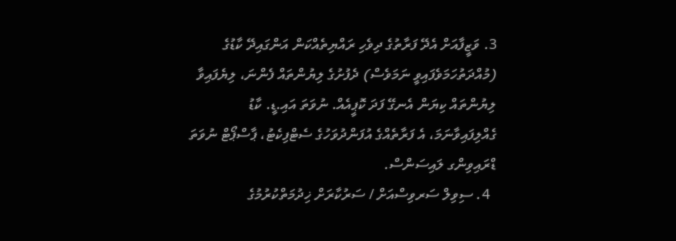3. ވަޒީފާއަށް އެދޭ ފަރާތުގެ ދިވެހި ރައްޔިތެއްކަން އަންގައިދޭ ކާޑުގެ (މުއްދަތުހަމަވެފައިވީ ނަމަވެސް) ދެފުށުގެ ލިޔުންތައް ފެންނަ، ލިޔެފައިވާ ލިޔުންތައް ކިޔަން އެނގޭ ފަދަ ކޮޕީއެއް. ނުވަތަ އައި.ޑީ. ކާޑު ގެއްލިފައިވާނަމަ، އެ ފަރާތެއްގެ އުފަންދުވަހުގެ ސެޓްފިކެޓު، ޕާސްޕޯޓް ނުވަތަ ޑްރައިވިންގ ލައިސަންސް.
  4. ސިވިލް ސަރވިސްއަށް / ސަރުކާރަށް ޚިދުމަތްކުރުމުގެ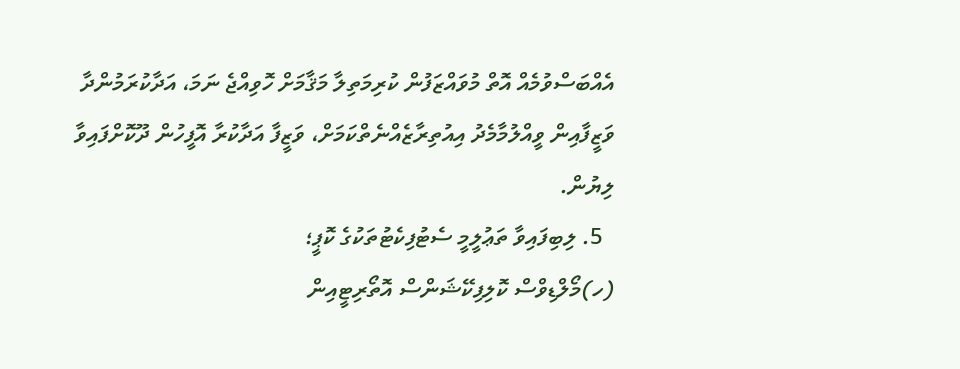އެއްބަސްވުމެއް އޮތް މުވައްޒަފުން ކުރިމަތިލާ މަޤާމަށް ހޮވިއްޖެ ނަމަ، އަދާކުރަމުންދާ ވަޒީފާއިން ވީއްލުމާމެދު އިއުތިރާޒެއްނެތްކަމަށް، ވަޒީފާ އަދާކުރާ އޮފީހުން ދޫކޮށްފައިވާ ލިޔުން.
  5. ލިބިފައިވާ ތަޢުލީމީ ސެޓުފިކެޓުތަކުގެ ކޮޕީ؛
(ހ)މޯލްޑިވްސް ކޮލިފިކޭޝަންސް އޮތޯރިޓީއިން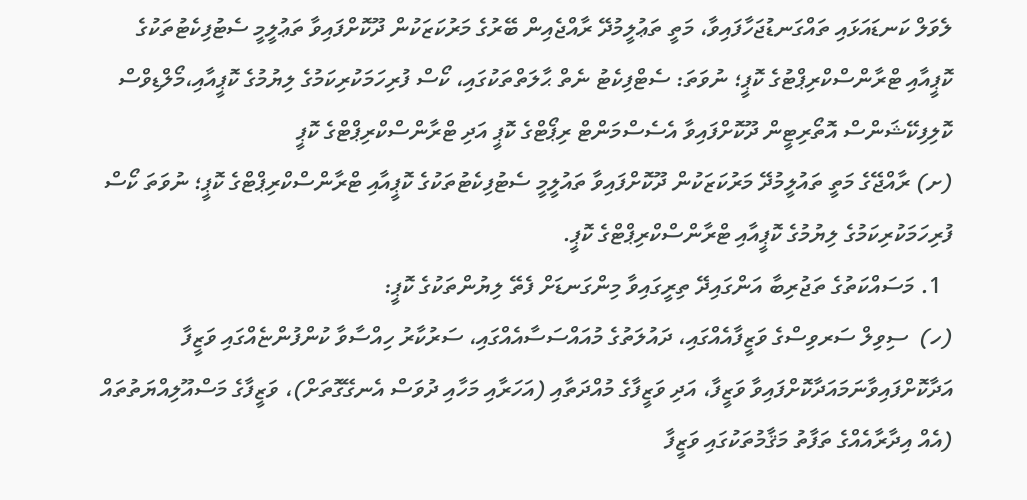ލެވަލް ކަނޑައަޅައި ތައްގަނޑުޖަހާފައިވާ، މަތީ ތަޢުލީމުދޭ ރާއްޖެއިން ބޭރުގެ މަރުކަޒަކުން ދޫކޮށްފައިވާ ތަޢުލީމީ ސެޓުފިކެޓުތަކުގެ ކޮޕީއާއި ޓްރާންސްކްރިޕްޓުގެ ކޮޕީ؛ ނުވަތަ: ސެޓްފިކެޓު ނެތް ޙާލަތްތަކުގައި، ކޯސް ފުރިހަމަކުރިކަމުގެ ލިޔުމުގެ ކޮޕީއާއި،މޯލްޑިވްސް ކޮލިފިކޭޝަންސް އޮތޯރިޓީން ދޫކޮށްފައިވާ އެސެސްމަންޓް ރިޕޯޓްގެ ކޮޕީ އަދި ޓްރާންސްކްރިޕްޓްގެ ކޮޕީ
(ށ) ރާއްޖޭގެ މަތީ ތައުލީމުދޭ މަރުކަޒަކުން ދޫކޮށްފައިވާ ތައުލީމީ ސެޓުފިކެޓުތަކުގެ ކޮޕީއާއި ޓްރާންސްކްރިޕްޓްގެ ކޮޕީ؛ ނުވަތަ ކޯސް ފުރިހަމަކުރިކަމުގެ ލިޔުމުގެ ކޮޕީއާއި ޓްރާންސްކްރިޕްޓްގެ ކޮޕީ.
  1. މަސައްކަތުގެ ތަޖުރިބާ އަންގައިދޭ ތިރީގައިވާ މިންގަނޑަށް ފެތޭ ލިޔުންތަކުގެ ކޮޕީ:
(ހ)  ސިވިލް ސަރވިސްގެ ވަޒީފާއެއްގައި، ދައުލަތުގެ މުއައްސަސާއެއްގައި، ސަރުކާރު ހިއްސާވާ ކުންފުންޏެއްގައި ވަޒީފާ އަދާކޮށްފައިވާނަމައަދާކޮށްފައިވާ ވަޒީފާ، އަދި ވަޒީފާގެ މުއްދަތާއި (އަހަރާއި މަހާއި ދުވަސް އެނގޭގޮތަށް)، ވަޒީފާގެ މަސްއޫލިއްޔަތުތައް (އެއް އިދާރާއެއްގެ ތަފާތު މަޤާމުތަކުގައި ވަޒީފާ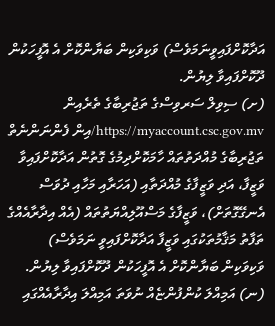އަދާކޮށްފައިވީނަމަވެސް) ވަކިވަކިން ބަޔާންކޮށް އެ އޮފީހަކުން ދޫކޮށްފައިވާ ލިޔުން.
(ށ) ސިވިލް ސަރވިސްގެ ތަޖުރިބާގެ ތެރެއިން https://myaccount.csc.gov.mv/އިން ފެންނަންނެތް ތަޖުރިބާގެ މުއްދަތުތައް ހާމަކޮށްދިމުގެ ގޮތުން އަދާކޮށްފައިވާ ވަޒީފާ، އަދި ވަޒީފާގެ މުއްދަތާއި (އަހަރާއި މަހާއި ދުވަސް އެނގޭގޮތަށް)، ވަޒީފާގެ މަސްއޫލިއްޔަތުތައް (އެއް އިދާރާއެއްގެ ތަފާތު މަޤާމުތަކުގައި ވަޒީފާ އަދާކޮށްފައިވީ ނަމަވެސް) ވަކިވަކިން ބަޔާންކޮށް އެ އޮފީހަކުން ދޫކޮށްފައިވާ ލިޔުން.
(ނ) އަމިއްލަ ކުންފުންޏެއް ނުވަތަ އަމިއްލަ އިދާރާއެއްގައި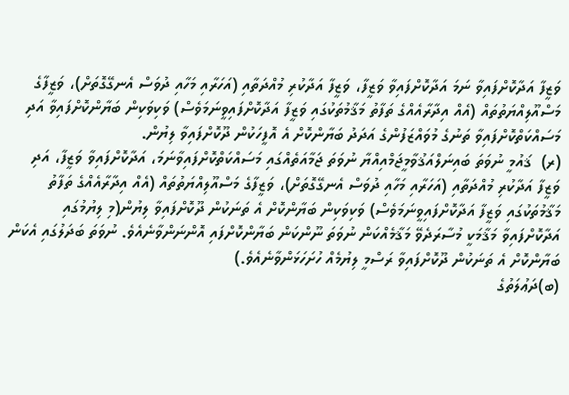ވަޒީފާ އަދާކޮށްފައިވާ ނަމަ އަދާކޮށްފައިވާ ވަޒީފާ، ވަޒީފާ އަދާކުރި މުއްދަތާއި (އަހަރާއި މަހާއި ދުވަސް އެނގޭގޮތަށް)، ވަޒީފާގެ މަސްއޫލިއްޔަތުތައް (އެއް އިދާރާއެއްގެ ތަފާތު މަޤާމުތަކުގައި ވަޒީފާ އަދާކޮށްފައިވީނަމަވެސް) ވަކިވަކިން ބަޔާންކޮށްފައިވާ އަދި މަސައްކަތްކޮށްފައިވާ ތަނުގެ މުވައްޒަފުންގެ އަދަދު ބަޔާންކޮށް އެ އޮފީހަކުން ދޫކޮށްފައިވާ ލިޔުން.
(ރ)  ޤައުމީ ނުވަތަ ބައިނަލްއަޤުވާމީޖަމްއިއްޔާ ނުވަތަ ޖަމާއަތެއްގައި މަސައްކަތްކޮށްފައިވާނަމަ، އަދާކޮށްފައިވާ ވަޒީފާ، އަދި ވަޒީފާ އަދާކުރި މުއްދަތާއި (އަހަރާއި މަހާއި ދުވަސް އެނގޭގޮތަށް)، ވަޒީފާގެ މަސްއޫލިއްޔަތުތައް (އެއް އިދާރާއެއްގެ ތަފާތު މަޤާމުތަކުގައި ވަޒީފާ އަދާކޮށްފައިވީނަމަވެސް) ވަކިވަކިން ބަޔާންކޮށް އެ ތަނަކުން ދޫކޮށްފައިވާ ލިޔުން(މި ލިޔުމުގައި އަދާކޮށްފައިވާ މަޤާމަކީ މުސާރަދެވޭ މަޤާމެއްކަން ނުވަތަ ނޫންކަން ބަޔާންކޮށްފައި އޮންނަންވާނެއެވެ. ނުވަތަ ބަދަލުގައި އެކަން ބަޔާންކޮށް އެ ތަނަކުން ދޫކޮށްފައިވާ ރަސްމީ ލިޔުމެއް ހުށަހަޅަންވާނެއެވެ.)
(ބ)ދަޢުލަތުގެ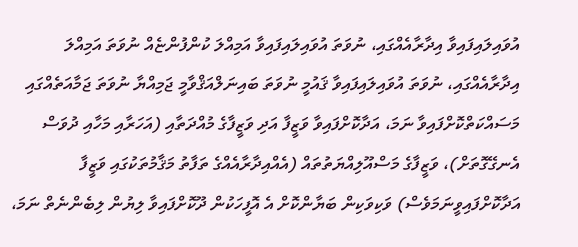އުވައިލައިފައިވާ އިދާރާއެއްގައި، ނުވަތަ އުވައިލައިފައިވާ އަމިއްލަ ކުންފުންޏެއް ނުވަތަ އަމިއްލަ އިދާރާއެއްގައި، ނުވަތަ އުވައިލައިފައިވާ ޤައުމީ ނުވަތަ ބައިނަލްއަޤްވާމީ ޖަމިއްޔާ ނުވަތަ ޖަމާއަތެއްގައި މަސައްކަތްކޮށްފައިވާ ނަމަ، އަދާކޮށްފައިވާ ވަޒީފާ އަދި ވަޒީފާގެ މުއްދަތާއި (އަހަރާއި މަހާއި ދުވަސް އެނގޭގޮތަށް)، ވަޒީފާގެ މަސްއޫލިއްޔަތުތައް (އެއްއިދާރާއެއްގެ ތަފާތު މަޤާމުތަކުގައި ވަޒީފާ އަދާކޮށްފައިވީނަމަވެސް) ވަކިވަކިން ބަޔާންކޮށް އެ އޮފީހަކުން ދޫކޮށްފައިވާ ލިޔުން ލިބެންނެތް ނަމަ،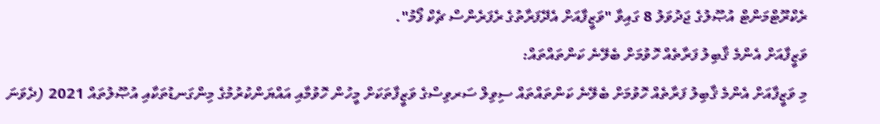ރެކްރޫޓްމަންޓް އުޞޫލުގެ ޖަދުވަލު 8 ގައިވާ "ވަޒީފާއަށް އެދޭފަރާތުގެ ރެފަރެންސް ޗެކް ފޯމު".
ވަޒީފާއަށް އެންމެ ޤާބިލު ފަރާތެއް ހޮވުމަށް ބެލޭނެ ކަންތައްތައް:
މި ވަޒީފާއަށް އެންމެ ޤާބިލު ފަރާތެއް ހޮވުމަށް ބެލޭނެ ކަންތައްތައް ސިވިލް ސަރވިސްގެ ވަޒީފާތަކަށް މީހުން ހޮވުމާއި އައްޔަންކުރުމުގެ މިންގަނޑުތަކާއި އުޞޫލުތައް 2021 (ދެވަނަ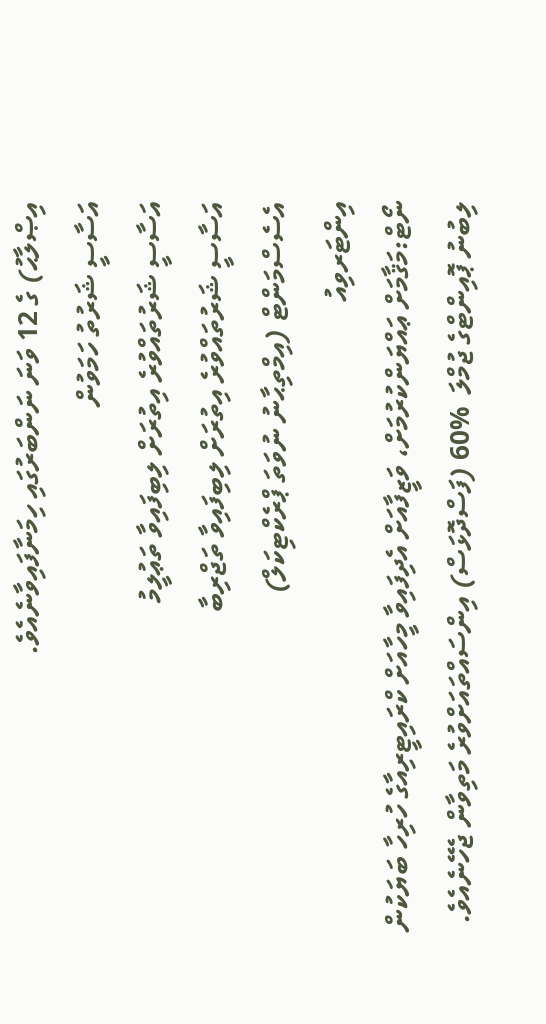އިޞްލާޙު) ގެ 12 ވަނަ ނަންބަރުގައި ހިމަނާފައިވާނެއެވެ.
އަސާސީ ޝަރުތު ހަމަވުން
އަސާސީ ޝަރުތައްވުރެ އިތުރަށް ލިބިފައިވާ ތަޢުލީމު
އަސާސީ ޝަރުތައްވުރެ އިތުރަށް ލިބިފައިވާ ތަޖްރިބާ
އެސެސްމަންޓް (އިމްތިޙާނު ނުވަތަ ޕްރެކްޓިކަލް)
އިންޓަރވިއު
ނޯޓް:މަޤާމަށް ޢައްޔަންކުރުމަށް، ވަޒީފާއަށް އެދިފައިވާ މީހާއަށް ކްރައިޓީރިއާގެ ހުރިހާ ބަޔަކުން ލިބުނު ޕޮއިންޓްގެ ޖުމްލަ  %60 (ފަސްދޮޅަސް) އިންސައްތައަށްވުރެ މަތިވާން ޖެހޭނެއެވެ.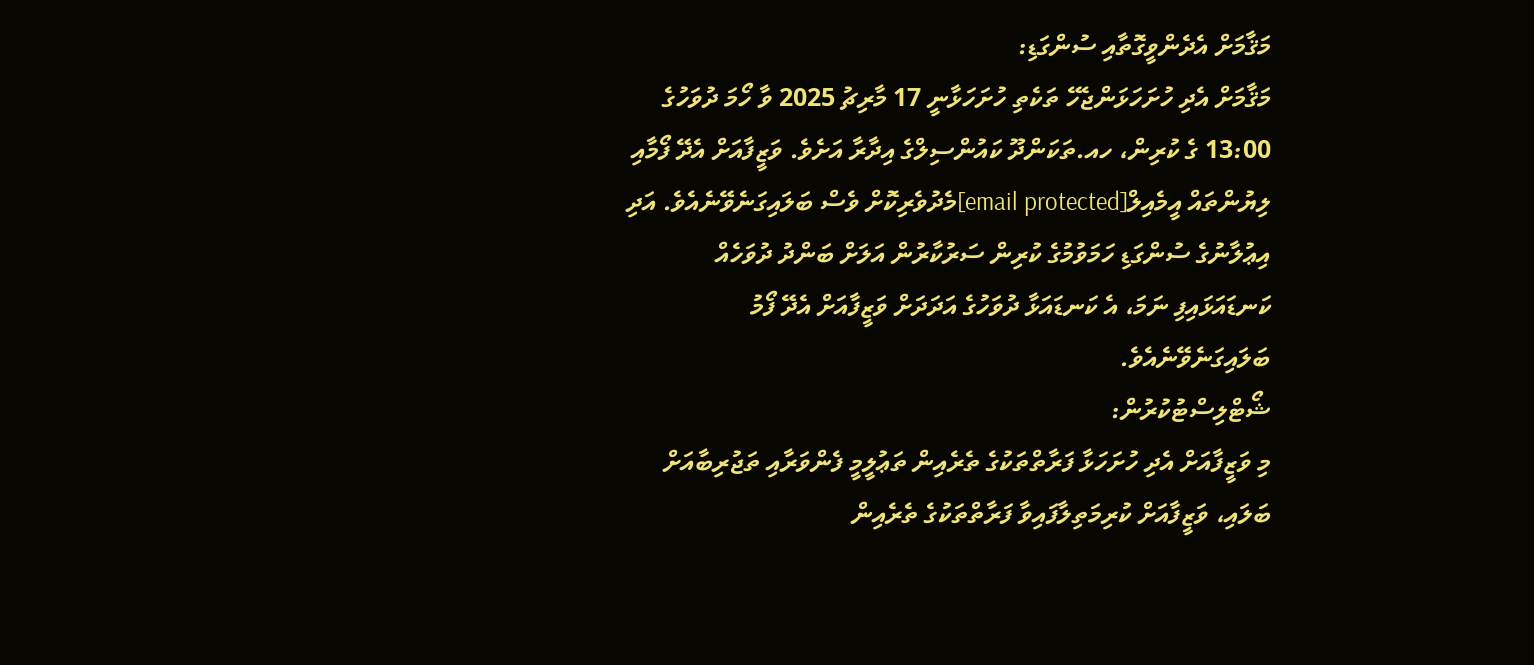މަޤާމަށް އެދެންވީގޮތާއި ސުންގަޑި:
މަޤާމަށް އެދި ހުށަހަޅަންޖެހޭ ތަކެތި ހުށަހަޅާނީ 17 މާރިޗު 2025 ވާ ހޯމަ ދުވަހުގެ 13:00 ގެ ކުރިން، ހއ.ތަކަންދޫ ކައުންސިލްގެ އިދާރާ އަށެވެ. ވަޒީފާއަށް އެދޭ ފޯމާއި ލިޔުންތައް އީމެއިލް[email protected]މެދުވެރިކޮށް ވެސް ބަލައިގަނެވޭނެއެވެ. އަދި އިޢުލާނުގެ ސުންގަޑި ހަމަވުމުގެ ކުރިން ސަރުކާރުން އަލަށް ބަންދު ދުވަހެއް ކަނޑައަޅައިފި ނަމަ، އެ ކަނޑައަޅާ ދުވަހުގެ އަދަދަށް ވަޒީފާއަށް އެދޭ ފޯމު ބަލައިގަނެވޭނެއެވެ.
ޝޯޓްލިސްޓުކުރުން:
މި ވަޒީފާއަށް އެދި ހުށަހަޅާ ފަރާތްތަކުގެ ތެރެއިން ތަޢުލީމީ ފެންވަރާއި ތަޖުރިބާއަށް ބަލައި، ވަޒީފާއަށް ކުރިމަތިލާފައިވާ ފަރާތްތަކުގެ ތެރެއިން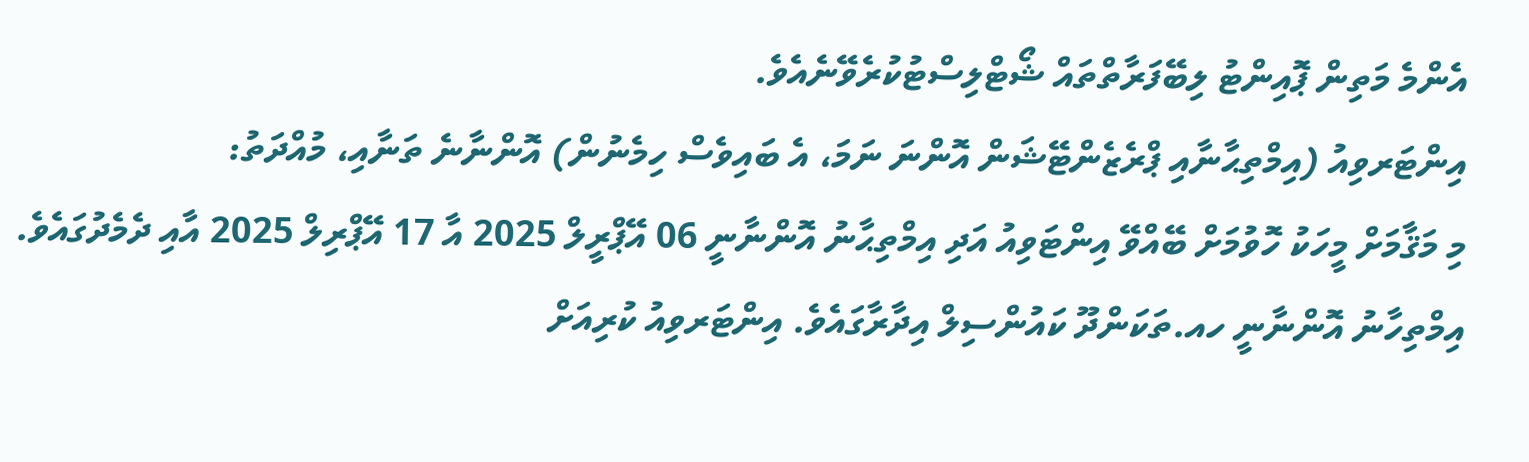އެންމެ މަތިން ޕޮއިންޓު ލިބޭފަރާތްތައް ޝޯޓްލިސްޓުކުރެވޭނެއެވެ.
އިންޓަރވިއު (އިމްތިޙާނާއި ޕްރެޒެންޓޭޝަން އޮންނަ ނަމަ، އެ ބައިވެސް ހިމެނުން) އޮންނާނެ ތަނާއި، މުއްދަތު:
މި މަޤާމަށް މީހަކު ހޮވުމަށް ބޭއްވޭ އިންޓަވިއު އަދި އިމްތިޙާނު އޮންނާނީ 06 އޭޕްރީލް 2025 އާ 17 އޭޕްރިލް 2025 އާއި ދެމެދުގައެވެ. އިމްތިހާނު އޮންނާނީ ހއ.ތަކަންދޫ ކައުންސިލް އިދާރާގައެވެ. އިންޓަރވިއު ކުރިއަށް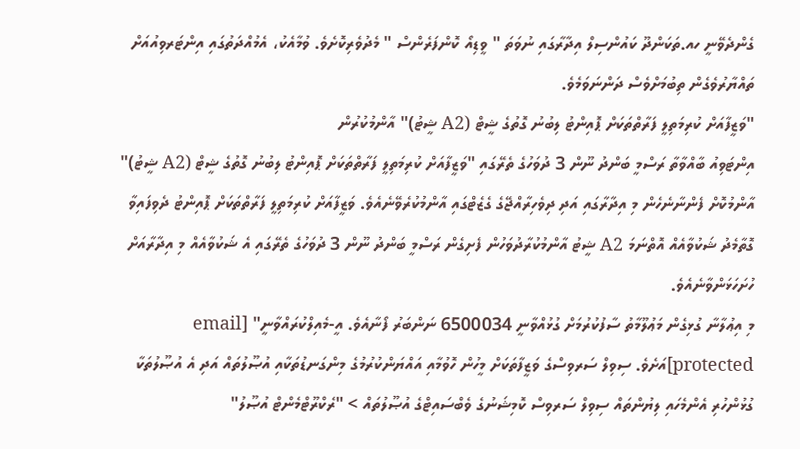ގެންދެވޭނީ ހއ.ތަކަންދޫ ކައުންސިލް އިދާރާގައި ނުވަތަ " ވީޑިއޯ ކޮންފަރެންސް " މެދުވެރިކޮށެވެ. ވުމާއެކު، އެމުއްދަތުގައި އިންޓަރވިއުއަށް ތައްޔާރުވެގެން ތިބުމަށްވެސް ދަންނަވަމެވެ.
"ވަޒީފާއަށް ކުރިމަތިލީ ފަރާތްތަކަށް ޕޮއިންޓު ލިބުނު ގޮތުގެ ޝީޓް (A2 ޝީޓު)" އާންމުކުރުން
އިންޓަވިއު ބާއްވާތާ ރަސްމީ ބަންދު ނޫން 3 ދުވަހުގެ ތެރޭގައި "ވަޒީފާއަށް ކުރިމަތިލީ ފަރާތްތަކަށް ޕޮއިންޓު ލިބުނު ގޮތުގެ ޝީޓް (A2 ޝީޓު)" އާންމުކޮށް ފެންނާނެހެން މި އިދާރާގައި އަދި ދިވެހިރާއްޖޭގެ ގެޒެޓްގައި އާންމުކުރެވޭނެއެވެ. ވަޒީފާއަށް ކުރިމަތިލީ ފަރާތްތަކަށް ޕޮއިންޓު ދެވިފައިވާ ގޮތާމެދު ޝަކުވާއެއް އޮތްނަމަ A2 ޝީޓު އާންމުކުރާދުވަހުން ފެށިގެން ރަސްމީ ބަންދު ނޫން 3 ދުވަހުގެ ތެރޭގައި އެ ޝަކުވާއެއް މި އިދާރާއަށް ހުށަހަޅަންވާނެއެވެ.
މި އިޢުލާނާ ގުޅިގެން މަޢުލޫމާތު ސާފުކުރުމަށް ގުޅުއްވާނީ 6500034 ނަންބަރު ފޯނާއެވެ. އީ-މެއިލްކުރައްވާނީ" [email protected]އަށެވެ. ސިވިލް ސަރވިސްގެ ވަޒީފާތަކަށް މީހުން ހޮވުމާއި އައްޔަންކުރުމުގެ މިންގަނޑުތަކާއި އުޞޫލުތައް އަދި އެ އުޞޫލުތަކާ ގުޅުންހުރި އެންމެހައި ލިޔުންތައް ސިވިލް ސަރވިސް ކޮމިޝަނުގެ ވެބްސައިޓްގެ އުޞޫލުތައް > "ރެކްރޫޓްމެންޓް އުޞޫލު"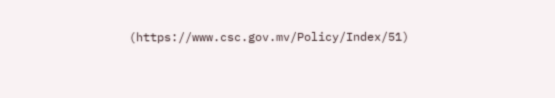(https://www.csc.gov.mv/Policy/Index/51)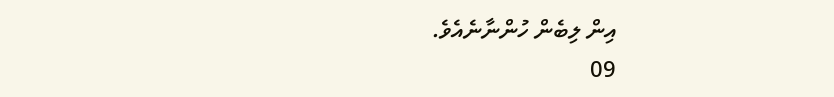އިން ލިބެން ހުންނާނެއެވެ.
09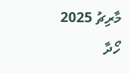މާރިޗު 2025
ހޯދާ